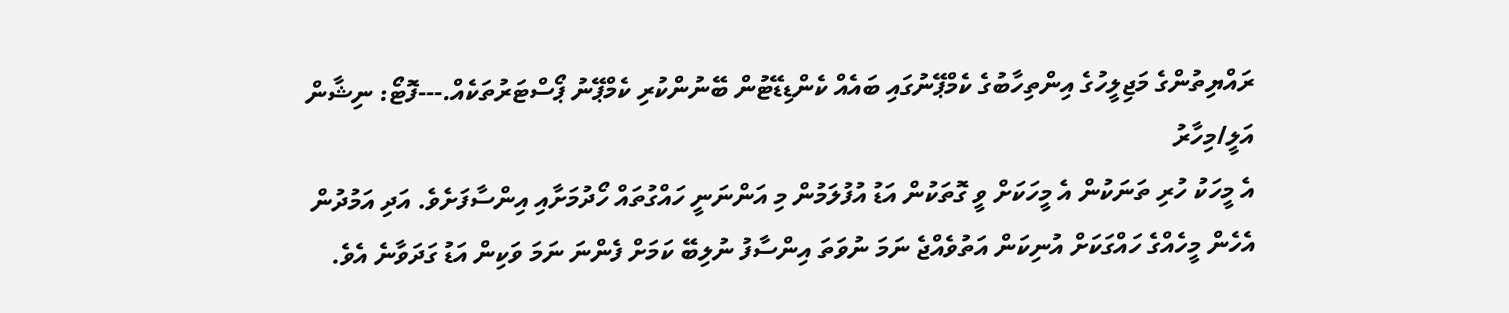ރައްޔިތުންގެ މަޖިލީހުގެ އިންތިހާބުގެ ކެމްޕޭނުގައި ބައެއް ކެންޑިޑޭޓުން ބޭނުންކުރި ކެމްޕޭނު ޕޯސްޓަރުތަކެއް.---ފޮޓޯ: ނިޝާން އަލީ/މިހާރު
އެ މީހަކު ހުރި ތަނަކުން އެ މީހަކަށް ވީ ގޮތަކުން އަޑު އުފުލަމުން މި އަންނަނީ ހައްގުތައް ހޯދުމަށާއި އިންސާފަށެވެ. އަދި އަމުދުން އެހެން މީހެއްގެ ހައްގަކަށް އުނިކަން އަތުވެއްޖެ ނަމަ ނުވަތަ އިންސާފު ނުލިބޭ ކަމަށް ފެންނަ ނަމަ ވަކިން އަޑު ގަދަވާނެ އެވެ.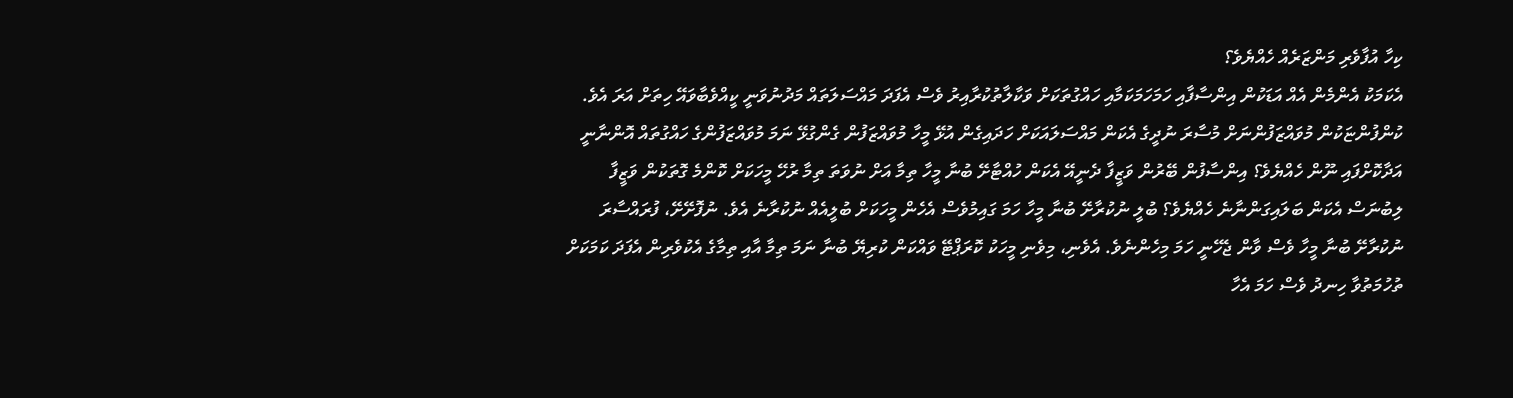ކިހާ އުފާވެރި މަންޒަރެއް ހެއްޔެވެ؟
އެކަމަކު އެންމެން އެއް އަޑަކުން އިންސާފާއި ހަމަހަމަކަމާއި ހައްގުތަކަށް ވަކާލާތުކުރާއިރު ވެސް އެފަދަ މައްސަލަތައް މަދުނުވަނީ ކީއްވެބާވައޭ ހިތަށް އަރަ އެވެ.
ކުންފުންޏަކުން މުވައްޒަފުންނަށް މުސާރަ ނުދީގެ އެކަން މައްސަލައަކަށް ހަދައިގެން އުޅޭ މީހާ މުވައްޒަފުން ގެންގުޅޭ ނަމަ މުވައްޒަފުންގެ ހައްގުތައް އޮންނާނީ އަދާކޮށްފައި ނޫން ހެއްޔެވެ؟ އިންސާފުން ބޭރުން ވަޒީފާ ދެނީއޭ އެކަން ހުއްޓާށޭ ބުނާ މީހާ ތިމާ އަށް ނުވަތަ ތިމާ ރުހޭ މީހަކަށް ކޮންމެ ގޮތަކުން ވަޒީފާ ލިބުނަސް އެކަން ބަލައިގަންނާނެ ހެއްޔެވެ؟ ބުލީ ނުކުރާށޭ ބުނާ މީހާ ހަމަ ގައިމުވެސް އެހެން މީހަކަށް ބުލީއެއް ނުކުރާނެ އެވެ. ނުފޮށޭށޭ، ފުރައްސާރަ ނުކުރާށޭ ބުނާ މީހާ ވެސް ވާން ޖެހޭނީ ހަމަ މިހެންނެވެ. އެވެނި، މިވެނި މީހަކު ކޮރަޕްޓޭ ވައްކަން ކުރިޔޭ ބުނާ ނަމަ ތިމާ އާއި ތިމާގެ އެކުވެރިން އެފަދަ ކަމަކަށް ތުހުމަތުވާ ހިނދު ވެސް ހަމަ އެހާ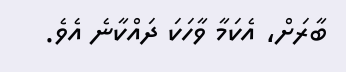ބާރަށް، އެކަމާ ވާހަކަ ދައްކާނެ އެވެ.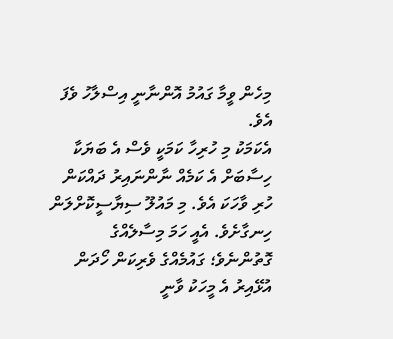މިހެން ވީމާ ގައުމު އޮންނާނީ އިސްލާހު ވެފަ އެވެ.
އެކަމަކު މި ހުރިހާ ކަމަކީ ވެސް އެ ބަޔަކާ ހިސާބަށް އެ ކަމެއް ނާންނައިރު ދައްކަން ހުރި ވާހަކަ އެވެ. މި މައުލޫ ސިޔާސީކޮށްލަން ހިނގާށެވެ. އެއީ ހަމަ މިސާލެއްގެ ގޮތުންނެވެ؛ ގައުމެއްގެ ވެރިކަން ހޯދަން އުޅޭއިރު އެ މީހަކު ވާނީ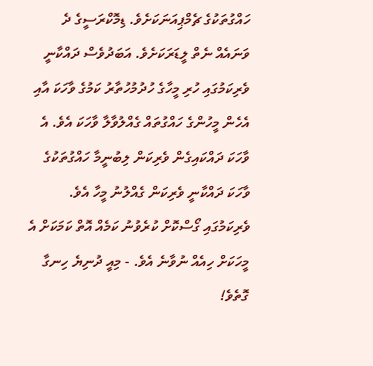ހައްގުތަކުގެ ޗެމްޕިއަނަކަށެވެ. ޑިމޮކްރަސީގެ ދެ ވަނައެއް ނެތް ލީޑަރަކަށެވެ. އަބަދުވެސް ދައްކާނީ ވެރިކަމުގައި ހުރި މީހާގެ ހުދުމުހުތާރު ކަމުގެ ވާހަކަ އާއި އެހެން މީހުންގެ ހައްގުތައް ގެއްލުވާލާ ވާހަކަ އެވެ. އެ ވާހަކަ ދައްކައިގެން ވެރިކަން ލިބުނީމާ ހައްގުތަކުގެ ވާހަކަ ދައްކާނީ ވެރިކަން ގެއްލުނު މީހާ އެވެ. ވެރިކަމުގައި ގޯސްކޮށް ކުރެވުނު ކަމެއް އޮތް ކަމަކަށް އެ މީހަކަށް ހިއެއް ނުވާނެ އެވެ. - މިއީ ދުނިޔެ ހިނގާ ގޮތެވެ!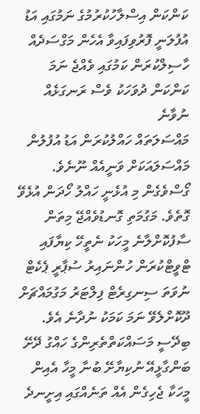ކަންކަން އިސްލާހުކުރުމުގެ ނަމުގައި އަޑު އުފުލަނީ ފޮރުވިފައިވާ އެހެން މަގްސަދެއް ހާސިލްކުރަން ކަމުގައި ވެއްޖެ ނަމަ ކަންކަން ދުވަހަކު ވެސް ރަނގަޅެއް ނުވާނެ
މައްސަލަތައް ހައްލުކުރަން އަޑު އުފުލުން މައްސަލައަކަށް ވަނީއެއް ނޫނެވެ. ގޯސްވެގެން މި އުޅެނީ ހައްލު ހޯދަން އުޅެވޭ ގޮތެވެ. މަގުމަތި ގޮނޑުވެއްޖޭ މިތަން ސާފުކޮށްލާނެ މީހަކު ނެތީހޭ ކިޔާފައި ޓްވީޓްކުރަން ހުންނައިރު ސުޕާރީ ޕެކެޓް ނުވަތަ ސިނގިރެޓް ފިލްޓަރު މަގުމައްޗަށް ދޫކޮށްލެވޭ ނަމަ ކަމަކު ނުދާނެ އެވެ. ބިދޭސީ މަސައްކަތްތެރިންގެ ހައްގު ދޭށޭ ބަންގާޅީއޭ ނުކިޔާށޭ ބުނާ މީހާ އެއިން މީހަކާ ޖެހިގެން އެއް ތަނެއްގައި އިށީނދެ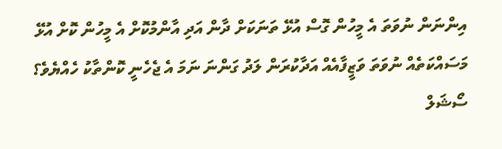އިންނަން ނުވަތަ އެ މީހުން ގޮސް އުޅޭ ތަނަކަށް ދާން އަދި އާންމުކޮށް އެ މީހުން ކޮށް އުޅޭ މަސައްކަތެއް ނުވަތަ ވަޒީފާއެއް އަދާކުރަން ލަދު ގަންނަ ނަމަ އެ ޖެހެނީ ކޮންތާކު ހެއްޔެވެ؟
ސޯޝަލް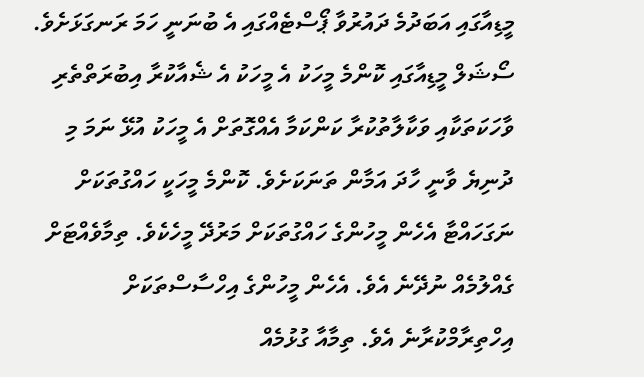މީޑިއާގައި އަބަދުމެ ދައުރުވާ ޕޯސްޓެއްގައި އެ ބުނަނީ ހަމަ ރަނގަޅަށެވެ. ސޯޝަލް މީޑިއާގައި ކޮންމެ މީހަކު އެ މީހަކު އެ ޝެއާކުރާ އިބުރަތްތެރި ވާހަކަތަކާއި ވަކާލާތުކުރާ ކަންކަމާ އެއްގޮތަށް އެ މީހަކު އުޅޭ ނަމަ މި ދުނިޔެ ވާނީ ހާދަ އަމާން ތަނަކަށެވެ. ކޮންމެ މީހަކީ ހައްގުތަކަށް ނަގަހައްޓާ އެހެން މީހުންގެ ހައްގުތަކަށް މަރުދޭ މީހެކެވެ. ތިމާވެއްޓަށް ގެއްލުމެއް ނުދޭނެ އެވެ. އެހެން މީހުންގެ އިހްސާސްތަކަށް އިހްތިރާމްކުރާނެ އެވެ. ތިމާއާ ގުޅުމެއް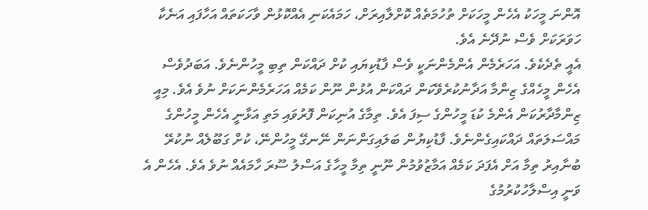އޮންނަ މީހަކު އެހެން މީހަކަށް ތުހުމަތެއް ކޮށްލާއިރަށް، ހަމައެކަނި އެއްކޮޅުން ވާހަކަތައް އަހާފައި އަނެކާ ހަވަރަކަށް ވެސް ނުދޭނެ އެވެ.
އެއީ ތެދެކެވެ. އަހަރެމެން އެންމެންނަކީ ވެސް ފާޑުކިޔައި ކުށް ދައްކަން ތިބި މީހުންނެވެ. އަބަދުވެސް އެހެން މީހެއްގެ ޒިންމާ އަދާނުކުރެވޭކަން ދައްކަން އުޅުން ނޫން ކަމެއް އަހަރެމެންނަކަށް ނުވެ އެވެ. މިއީ ޒިންމާދާރުކަން އެންމެ ކުޑަ މީހުންގެ ސިފަ އެވެ. ތިމާގެ އުނިކަން ފޮރުވައި މަތި އަޅާނީ އެހެން މީހުންގެ މައްސަލަތައް ދައްކައިގެންނެވެ. ފާޑުކިޔުން ބަލައިގަންނަން ނޭނގޭ މީހުންނޭ، ކުށް ގަބޫލެއް ނުކުރޭ ބުނާއިރު ތިމާ އަށް އެފަދަ ކަމެއް އަމާޒުވުމުން ނޫނީ ތިމާ މީހާގެ އަސްލު ސޫރަ ހާމައެއް ނުވެ އެވެ. އެހެން އެ ވަނީ އިސްލާހުކުރުމުގެ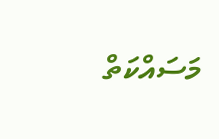މަސައްކަތް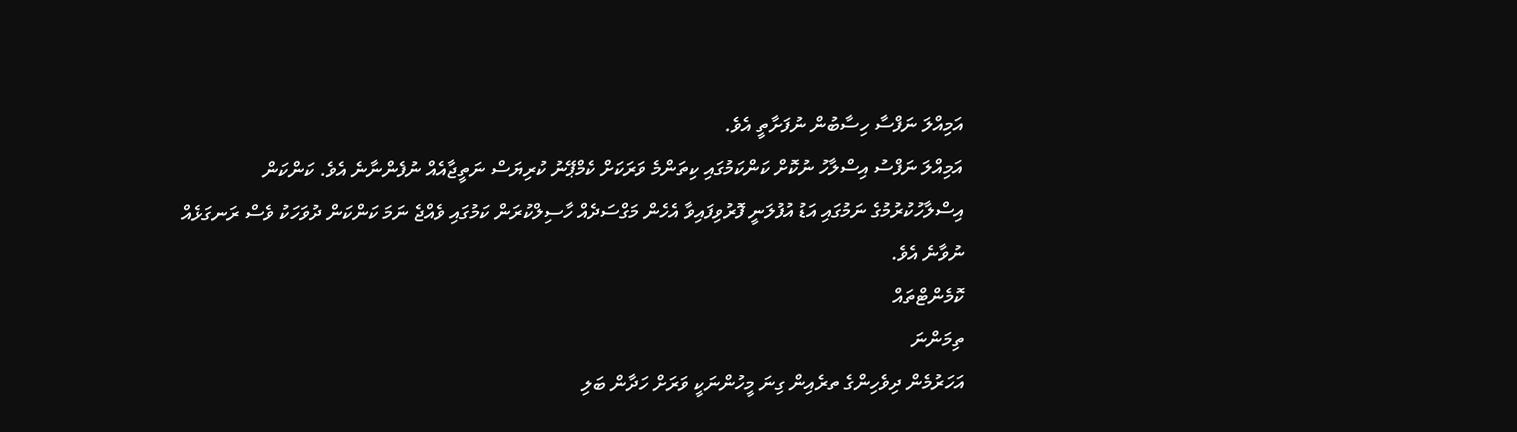އަމިއްލަ ނަފްސާ ހިސާބުން ނުފަށާތީ އެވެ.
އަމިއްލަ ނަފްސު އިސްލާހު ނުކޮށް ކަންކަމުގައި ކިތަންމެ ވަރަކަށް ކެމްޕޭނު ކުރިޔަސް ނަތީޖާއެއް ނުފެންނާނެ އެވެ. ކަންކަން އިސްލާހުކުރުމުގެ ނަމުގައި އަޑު އުފުލަނީ ފޮރުވިފައިވާ އެހެން މަގްސަދެއް ހާސިލްކުރަން ކަމުގައި ވެއްޖެ ނަމަ ކަންކަން ދުވަހަކު ވެސް ރަނގަޅެއް ނުވާނެ އެވެ.
ކޮމެންޓްތައް
ތިމަންނަ
އަހަރުމެން ދިވެހިންގެ ތރެއިން ގިނަ މީހުންނަކީ ވަރަށް ހަދާން ބަލި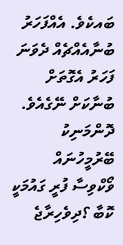ބައކެވެ. އެއްފަހަރު ބުނާއެއްޗެއް ދެވަނަ ފަހަރު އެގޮތަށް ބުނާކަށް ނޭގެއެވެ.
ދޮންމަނިކު
ބޭރުމީހުނައް ވޯކްވިސާ ފުރީ ގައުމަކީ ކޮބާ ؟ދިވެހިރާޖެ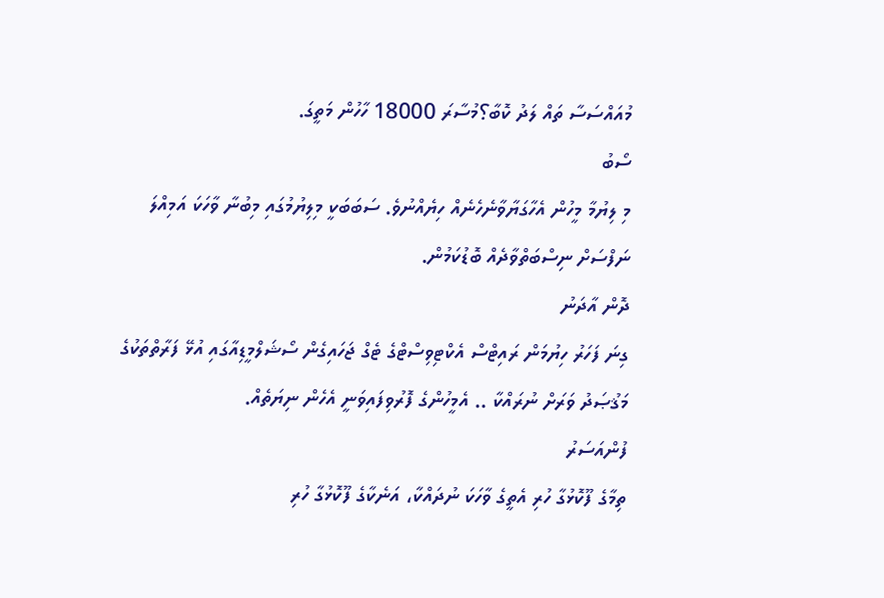މުއައްސަސާ ތައް ލަދު ކޮބާ؟މުސާރަ 18000 ހާހުން މަތީގަ.
ސޯބު
މި ލިޔުމާ މީހުން އެހާގަޔާވާނެހެނެއް ހިޔެއްނުވެ. ސަބަބަކީ މިލިޔުމުގައި މިބުނާ ވާހަކަ އަމިއްލަ ނަފްސަށް ނިސްބަތްވާދެއް ބޮޑުކަމުން.
ދޮން އާދަނު
ގިނަ ފަހަރު ހިޔުމަން ރައިޓްސް އެކްޓިވިސްޓްގެ ޓެގް ޖަހައިގެން ސޯޝަލްމީޑިއާގައި އުޅޭ ފަރާތްތަކުގެ މަޤުޞަދު ވަރަށް ނުރައްކާ .. އެމީހުންގެ ފޮރުވިފައިވަނީ އެހެން ނިޔަތެއް.
ފުންއަސަރު
ތިމާގެ ފޫކޮޅުގާ ހުރި އެތީގެ ވާހަކަ ނުދައްކާ، އަނެކާގެ ފޫކޮޅުގާ ހުރި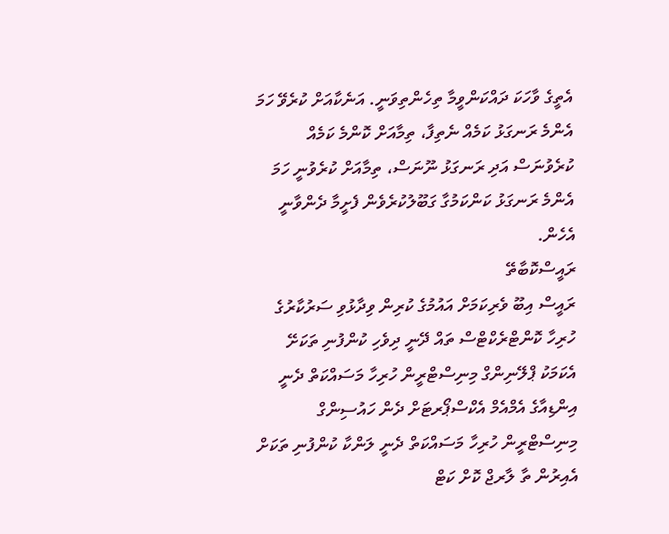އެތީގެ ވާހަކަ ދައްކަންވީމާ ތިހެންތިވަނީ. އަނެކާއަށް ކުރެވޭ ހަމަ އެންމެ ރަނގަޅު ކަމެއް ނެތިފާ، ތިމާއަށް ކޮންމެ ކަމެއް ކުރެވުނަސް އަދި ރަނގަޅު ނޫނަސް، ތިމާއަށް ކުރެވުނީ ހަމަ އެންމެ ރަނގަޅު ކަންކަމުގާ ގަބޫލުކުރެވެން ފެށީމާ ދެންވާނީ އެހެން.
ރައީސްކޮބާތޭ
ރައީސް އިބޫ ވެރިކަމަށް އައުމުގެ ކުރިން ވިދާޅުވި ސަރުކާރުގެ ހުރިހާ ކޮންޓްރެކްޓްސް ތައް ދޭނީ ދިވެހި ކުންފުނި ތަކަށޭ އެކަމަކު ޕްލޭނިންގް މިނިސްޓްރީން ހުރިހާ މަސައްކަތް ދެނީ އިންޑިއާގެ އެމްއެމް އެކްސްޕޯރޓަށް ދެން ހައުސިންގް މިނިސްޓްރީން ހުރިހާ މަސައްކަތް ދެނީ ލަންކާ ކުންފުނި ތަކަށް އެއިރުން ތާ ލާރޖް ކޮށް ކަޓް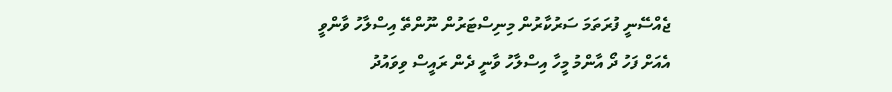ޖެއްސޭނީ ފުރަތަމަ ސަރުކާރުން މިނިސްޓަރުން ނޫންތޭ އިސްލާހު ވާންވީ އެއަށް ފަހު ދޯ އާންމު މީހާ އިސްލާހު ވާނީ ދެން ރައީސް ވިވައުދު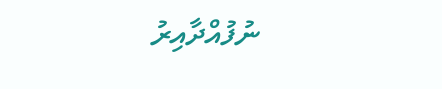ނުފުއްދާއިރު